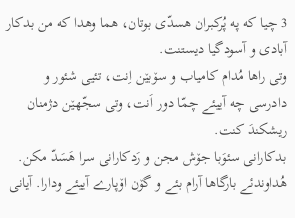3 چیا که په پُرکبران هسدّی بوتان، هما وهدا که من بدکار آبادی و آسودگیا دیستنت.
وتی راها مُدام کامیاب و سۆبێن اِنت، تئیی شئور و دادرسی چه آییئے چمّا دور اَنت، وتی سجّهێن دژمنان ریشکندَ کنت.
بدکارانی سئوَبا جۆش مجن و رَدکارانی سرا هَسَدّ مکن.
هُداوندئے بارگاها آرام بئے و گۆن اۆپارے آییئے ودارا. آیانی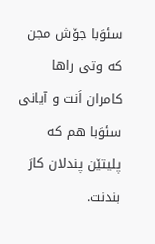سئوَبا جۆش مجن که وتی راها کامران اَنت و آیانی سئوَبا هم که پلیتێن پندلان کارَ بندنت.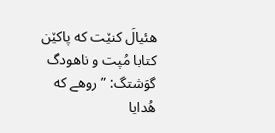هئیالَ کنێت که پاکێن کتابا مُپت و ناهودگ گوَشتگ: ”روهے که هُدایا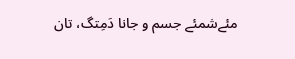مئےشمئے جسم و جانا دَمِتگ، تان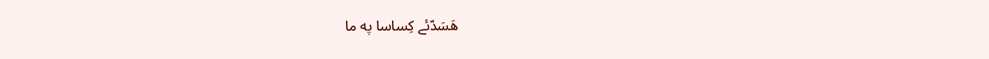هَسَدّئے کِساسا په ما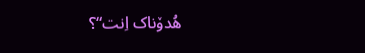هُدۆناک اِنت“؟